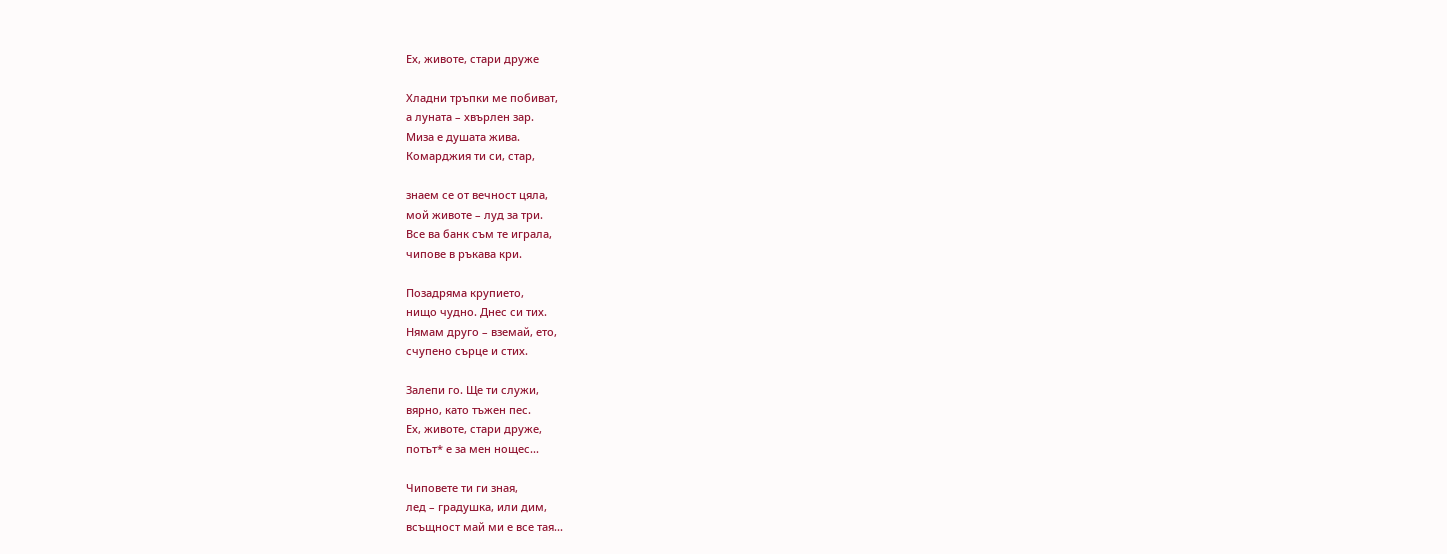Ех, животе, стари друже

Хладни тръпки ме побиват,
а луната – хвърлен зар.
Миза е душата жива.
Комарджия ти си, стар,

знаем се от вечност цяла,
мой животе – луд за три.
Все ва банк съм те играла,
чипове в ръкава кри.

Позадряма крупието,
нищо чудно. Днес си тих.
Нямам друго – вземай, ето,
счупено сърце и стих.

Залепи го. Ще ти служи,
вярно, като тъжен пес.
Ех, животе, стари друже,
потът* е за мен нощес...

Чиповете ти ги зная,
лед – градушка, или дим,
всъщност май ми е все тая...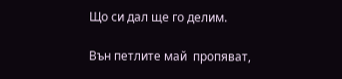Що си дал ще го делим.

Вън петлите май  пропяват,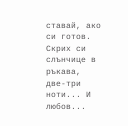ставай, ако си готов.
Скрих си слънчице в ръкава,
две-три ноти... И любов...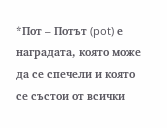*Пот – Потът (pot) е наградата, която може да се спечели и която се състои от всички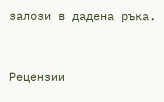залози в дадена ръка.


Рецензии